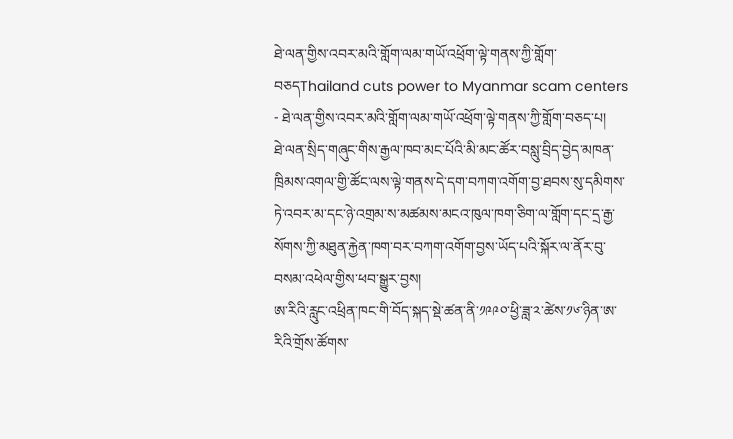ཐེ་ལན་གྱིས་འབར་མའི་གློག་ལམ་གཡོ་འཕྲོག་ལྟེ་གནས་ཀྱི་གློག་བཅདThailand cuts power to Myanmar scam centers
- ཐེ་ལན་གྱིས་འབར་མའི་གློག་ལམ་གཡོ་འཕྲོག་ལྟེ་གནས་ཀྱི་གློག་བཅད་པ།
ཐེ་ལན་སྲིད་གཞུང་གིས་རྒྱལ་ཁབ་མང་པོའི་མི་མང་ཚོར་བསླུ་བྲིད་བྱེད་མཁན་ཁྲིམས་འགལ་གྱི་ཚོང་ལས་ལྟེ་གནས་དེ་དག་བཀག་འགོག་བྱ་ཐབས་སུ་དམིགས་ཏེ་འབར་མ་དང་ཉེ་འགྲམ་ས་མཚམས་མངའ་ཁུལ་ཁག་ཅིག་ལ་གློག་དང་དྲ་རྒྱ་སོགས་ཀྱི་མཐུན་རྐྱེན་ཁག་བར་བཀག་འགོག་བྱས་ཡོད་པའི་སྐོར་ལ་ནོར་བུ་བསམ་འཕེལ་གྱིས་ཕབ་སྒྱུར་བྱས།
ཨ་རིའི་རླུང་འཕྲིན་ཁང་གི་བོད་སྐད་སྡེ་ཚན་ནི་༡༩༩༠་ཕྱི་ཟླ་༢་ཚེས་༡༦་ཉིན་ཨ་རིའི་གྲོས་ཚོགས་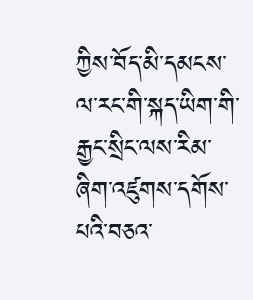ཀྱིས་བོད་མི་དམངས་ལ་རང་གི་སྐད་ཡིག་གི་རྒྱང་སྲིང་ལས་རིམ་ཞིག་འཛུགས་དགོས་པའི་བཅའ་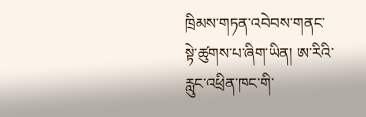ཁྲིམས་གཏན་འབེབས་གནང་སྟེ་ཚུགས་པ་ཞིག་ཡིན། ཨ་རིའི་རླུང་འཕྲིན་ཁང་གི་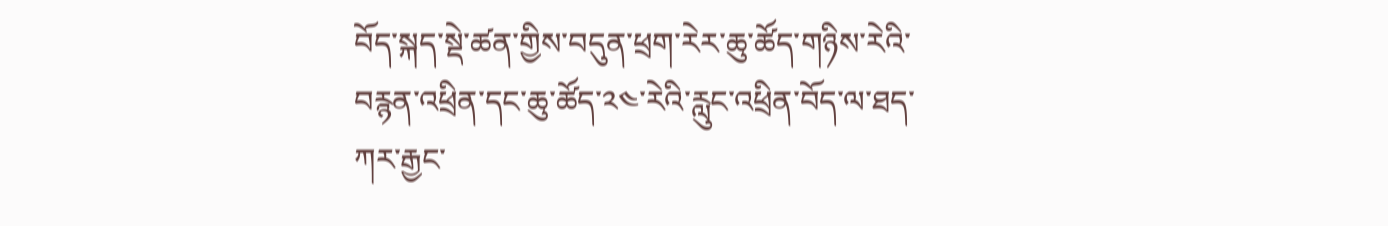བོད་སྐད་སྡེ་ཚན་གྱིས་བདུན་ཕྲག་རེར་ཆུ་ཚོད་གཉིས་རེའི་བརྙན་འཕྲིན་དང་ཆུ་ཚོད་༢༤་རེའི་རླུང་འཕྲིན་བོད་ལ་ཐད་ཀར་རྒྱང་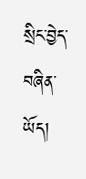སྲིང་བྱེད་བཞིན་ཡོད།